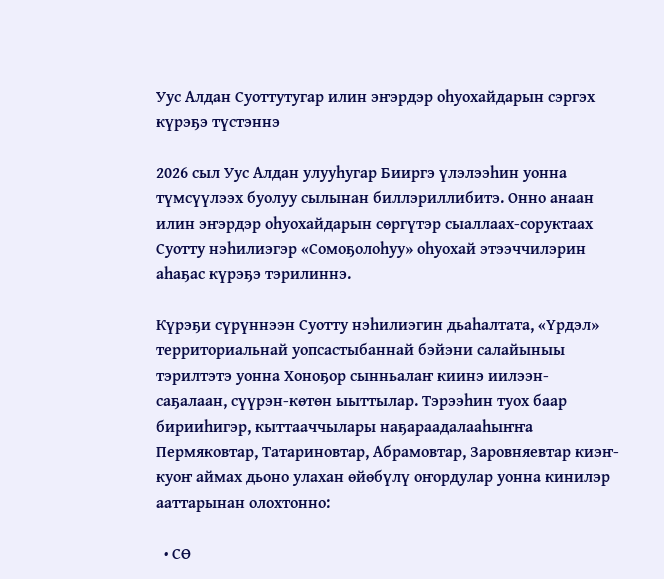Уус Алдан Суоттутугар илин эҥэрдэр оһуохайдарын сэргэх күрэҕэ түстэннэ

2026 сыл Уус Алдан улууһугар Бииргэ үлэлээһин уонна түмсүүлээх буолуу сылынан биллэриллибитэ. Онно анаан илин эҥэрдэр оһуохайдарын сөргүтэр сыаллаах-соруктаах Суотту нэһилиэгэр «Сомоҕолоһуу» оһуохай этээччилэрин аһаҕас күрэҕэ тэрилиннэ.

Күрэҕи сүрүннээн Суотту нэһилиэгин дьаһалтата, «Үрдэл» территориальнай уопсастыбаннай бэйэни салайыныы тэрилтэтэ уонна Хоноҕор сынньалаҥ киинэ иилээн-саҕалаан, сүүрэн-көтөн ыыттылар. Тэрээһин туох баар бирииһигэр, кыттааччылары наҕараадалааһыҥҥа Пермяковтар, Татариновтар, Абрамовтар, Заровняевтар киэҥ-куоҥ аймах дьоно улахан өйөбүлү оҥордулар уонна кинилэр ааттарынан олохтонно:

  • СӨ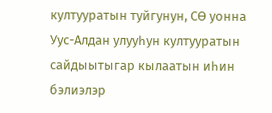култууратын туйгунун, СӨ уонна Уус-Алдан улууһун култууратын сайдыытыгар кылаатын иһин бэлиэлэр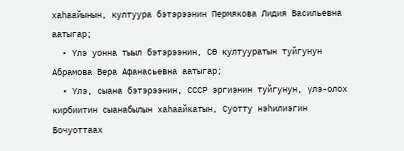хаһаайынын, култуура бэтэрээнин Пермякова Лидия Васильевна аатыгар;
  • Үлэ уонна тыыл бэтэрээнин, СӨ култууратын туйгунун Абрамова Вера Афанасьевна аатыгар;
  • Үлэ, сыана бэтэрээнин, СССР эргиэнин туйгунун, үлэ-олох кирбиитин сыанабылын хаһаайкатын, Суотту нэһилиэгин Бочуоттаах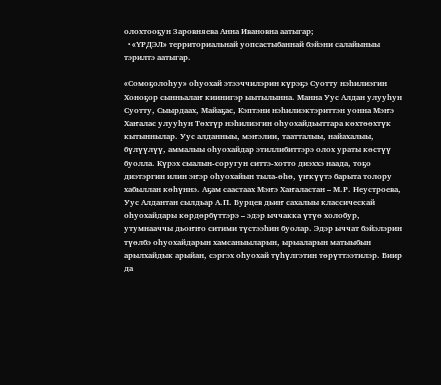олохтооҕун Заровняева Анна Ивановна аатыгар;
  • «ҮРДЭЛ» территориальнай уопсастыбаннай бэйэни салайыныы тэрилтэ аатыгар.

«Сомоҕолоһуу» оһуохай этээччилэрин күрэҕэ Суотту нэһилиэгин Хоноҕор сынньалаҥ киинигэр ыытылынна. Манна Уус Алдан улууһун Суотту, Сыырдаах, Майаҕас, Кэптэни нэһилиэктэриттэн уонна Мэҥэ Хаҥалас улууһун Төхтүр нэһилиэгин оһуохайдьыттара көхтөөхтүк кытыннылар. Уус алданныы, мэҥэлии, таатталыы, найахалыы, бүлүүлүү, аммалыы оһуохайдар этиллибиттэрэ олох ураты көстүү буолла. Күрэх сыалын-соругун ситтэ-хотто диэххэ наада, тоҕо диэтэргин илин эҥэр оһуохайын тыла-өһө, үҥкүүтэ барыта толору хабыллан көһүннэ. Аҕам саастаах Мэҥэ Хаҥаластан – М.Р. Неустроева, Уус Алдантан сылдьар А.П. Бурцев дьиҥ сахалыы классическай оһуохайдары көрдөрбүттэрэ – эдэр ыччакка үтүө холобур, утумнааччы дьоҥҥо ситими түстээһин буолар. Эдэр ыччат бэйэлэрин түөлбэ оһуохайдарын хамсаныыларын, ырыаларын матыыбын арылхайдык арыйан, сэргэх оһуохай түһүлгэтин төрүттээтилэр. Биир да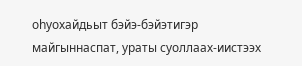оһуохайдьыт бэйэ-бэйэтигэр майгыннаспат, ураты суоллаах-иистээх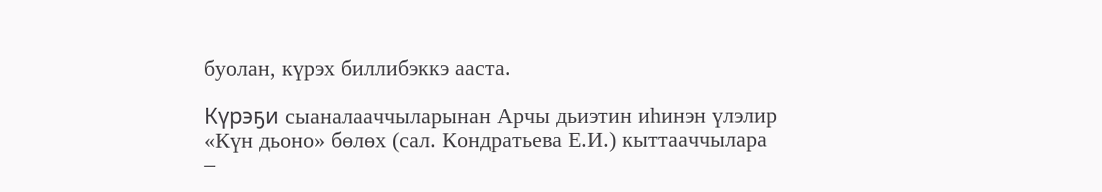буолан, күрэх биллибэккэ ааста.

Күрэҕи сыаналааччыларынан Арчы дьиэтин иһинэн үлэлир «Күн дьоно» бөлөх (сал. Кондратьева Е.И.) кыттааччылара –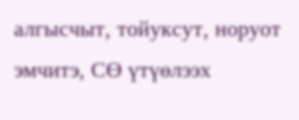алгысчыт, тойуксут, норуот эмчитэ, СӨ үтүөлээх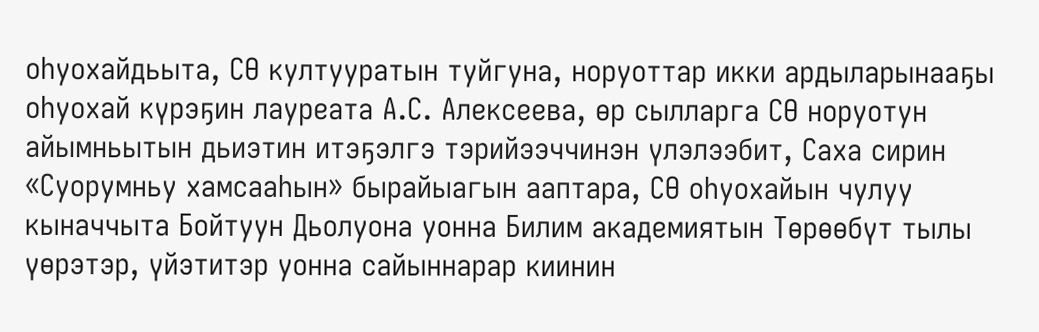оһуохайдьыта, СӨ култууратын туйгуна, норуоттар икки ардыларынааҕы оһуохай күрэҕин лауреата А.С. Алексеева, өр сылларга СӨ норуотун айымньытын дьиэтин итэҕэлгэ тэрийээччинэн үлэлээбит, Саха сирин «Суорумньу хамсааһын» бырайыагын ааптара, СӨ оһуохайын чулуу кыначчыта Бойтуун Дьолуона уонна Билим академиятын Төрөөбүт тылы үөрэтэр, үйэтитэр уонна сайыннарар киинин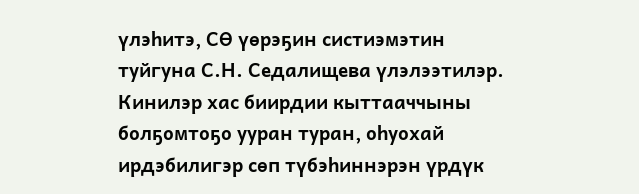үлэһитэ, СӨ үөрэҕин систиэмэтин туйгуна С.Н. Седалищева үлэлээтилэр. Кинилэр хас биирдии кыттааччыны болҕомтоҕо ууран туран, оһуохай ирдэбилигэр сөп түбэһиннэрэн үрдүк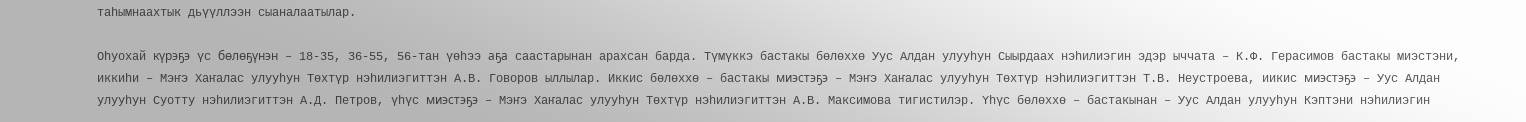таһымнаахтык дьүүллээн сыаналаатылар.

Оһуохай күрэҕэ үс бөлөҕүнэн – 18-35, 36-55, 56-тан үөһээ аҕа саастарынан арахсан барда. Түмүккэ бастакы бөлөххө Уус Алдан улууһун Сыырдаах нэһилиэгин эдэр ыччата – К.Ф. Герасимов бастакы миэстэни, иккиһи – Мэҥэ Хаҥалас улууһун Төхтүр нэһилиэгиттэн А.В. Говоров ыллылар. Иккис бөлөххө – бастакы миэстэҕэ – Мэҥэ Хаҥалас улууһун Төхтүр нэһилиэгиттэн Т.В. Неустроева, иикис миэстэҕэ – Уус Алдан улууһун Суотту нэһилиэгиттэн А.Д. Петров, үһүс миэстэҕэ – Мэҥэ Хаҥалас улууһун Төхтүр нэһилиэгиттэн А.В. Максимова тигистилэр. Үһүс бөлөххө – бастакынан – Уус Алдан улууһун Кэптэни нэһилиэгин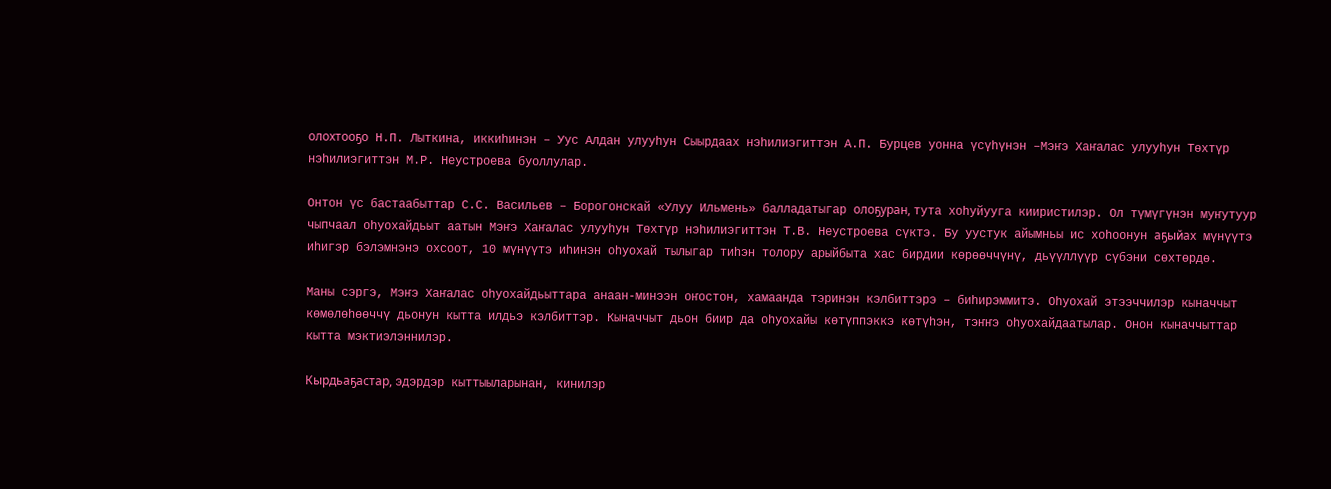олохтооҕо Н.П. Лыткина, иккиһинэн – Уус Алдан улууһун Сыырдаах нэһилиэгиттэн А.П. Бурцев уонна үсүһүнэн –Мэҥэ Хаҥалас улууһун Төхтүр нэһилиэгиттэн М.Р. Неустроева буоллулар.

Онтон үс бастаабыттар С.С. Васильев – Борогонскай «Улуу Ильмень» балладатыгар олоҕуран, тута хоһуйууга кииристилэр. Ол түмүгүнэн муҥутуур чыпчаал оһуохайдьыт аатын Мэҥэ Хаҥалас улууһун Төхтүр нэһилиэгиттэн Т.В. Неустроева сүктэ. Бу уустук айымньы ис хоһоонун аҕыйах мүнүүтэ иһигэр бэлэмнэнэ охсоот, 10 мүнүүтэ иһинэн оһуохай тылыгар тиһэн толору арыйбыта хас бирдии көрөөччүнү, дьүүллүүр сүбэни сөхтөрдө.

Маны сэргэ, Мэҥэ Хаҥалас оһуохайдьыттара анаан-минээн оҥостон, хамаанда тэринэн кэлбиттэрэ – биһирэммитэ. Оһуохай этээччилэр кыначчыт көмөлөһөөччү дьонун кытта илдьэ кэлбиттэр. Кыначчыт дьон биир да оһуохайы көтүппэккэ көтүһэн, тэҥҥэ оһуохайдаатылар. Онон кыначчыттар кытта мэктиэлэннилэр.

Кырдьаҕастар, эдэрдэр кыттыыларынан, кинилэр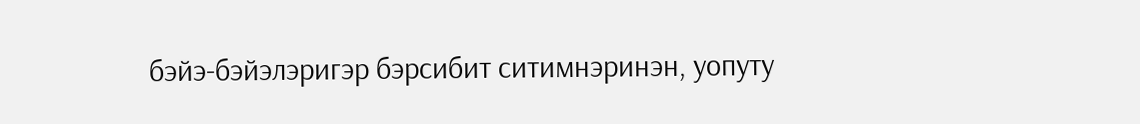бэйэ-бэйэлэригэр бэрсибит ситимнэринэн, уопуту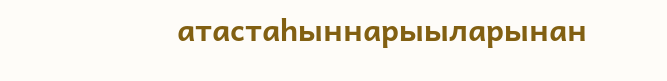атастаһыннарыыларынан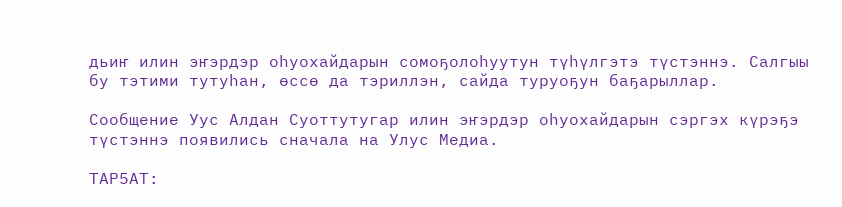дьиҥ илин эҥэрдэр оһуохайдарын сомоҕолоһуутун түһүлгэтэ түстэннэ. Салгыы бу тэтими тутуһан, өссө да тэриллэн, сайда туруоҕун баҕарыллар.

Сообщение Уус Алдан Суоттутугар илин эҥэрдэр оһуохайдарын сэргэх күрэҕэ түстэннэ появились сначала на Улус Медиа.

ТАР5АТ: